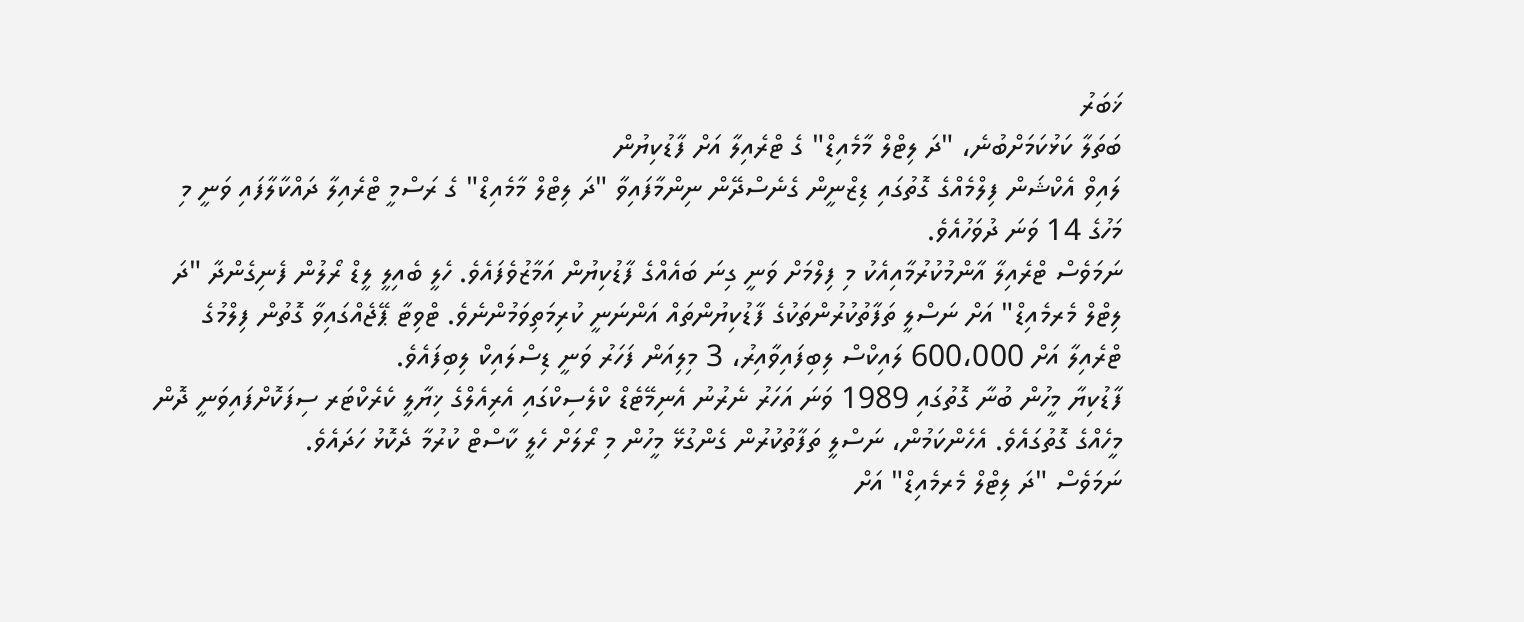ޚަބަރު
ބަތަލާ ކަޅުކަމަށްބުނެ، "ދަ ލިޓްލް މާމެއިޑް" ގެ ޓްރެއިލާ އަށް ފާޑުކިޔުން
ލައިވް އެކްޝަން ފިލްމެއްގެ ގޮތުގައި ޑިޒްނީން ގެނެސްދޭން ނިންމާފައިވާ "ދަ ލިޓްލް މާމެއިޑް" ގެ ރަސްމީ ޓްރެއިލާ ދައްކާލާފައި ވަނީ މި މަހުގެ 14 ވަނަ ދުވަހުއެވެ.
ނަމަވެސް ޓްރެއިލާ އާންމުކުރުމާއިއެކު މި ފިލްމަށް ވަނީ ގިނަ ބައެއްގެ ފާޑުކިޔުން އަމާޒުވެފައެވެ. ހެލީ ބެއިލީ ލީޑް ރޯލުން ފެނިގެންދާ "ދަ ލިޓްލް މެރމެއިޑް" އަށް ނަސްލީ ތަފާތުކުރުންތަކުގެ ފާޑުކިޔުންތައް އަންނަނީ ކުރިމަތިވަމުންނެވެ. ޓްވިޓާ ޕޭޖެއްގައިވާ ގޮތުން ފިލްމުގެ ޓްރެއިލާ އަށް 600،000 ލައިކްސް ލިބިފައިވާއިރު، 3 މިލިއަން ފަހަރު ވަނީ ޑިސްލައިކް ލިބިފައެވެ.
ފާޑުކިޔާ މީހުން ބުނާ ގޮތުގައި 1989 ވަނަ އަހަރު ނެރުނު އެނިމޭޓެޑް ކްލެސިކްގައި އެރިއެލްގެ ޚިޔާލީ ކެރެކްޓަރ ސިފަކޮށްފައިވަނީ ދޮން މީހެއްގެ ގޮތުގައެވެ. އެހެންކަމުން، ނަސްލީ ތަފާތުކުރުން ގެންގުޅޭ މީހުން މި ރޯލަށް ހެލީ ކާސްޓް ކުރުމާ ދެކޮޅު ހަދައެވެ.
ނަމަވެސް "ދަ ލިޓްލް މެރމެއިޑް" އަށް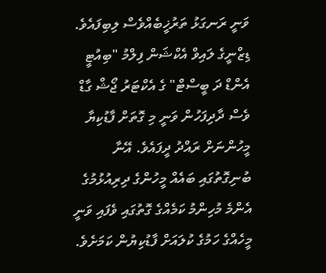ވަނީ ރަނގަޅު ތަރުޚީބެއްވެސް ލިބިފައެވެ.
ޑިޒްނީގެ ލައިވް އެކްޝަން ފިލްމު "ބިއުޓީ އެންޑް ދަ ބީސްޓް" ގެ އެކްޓަރު ޖޯޝް ގާޑް ވެސް ދާދިފަހުން ވަނީ މި ގޮތަށް ފާޑުކިޔާ މީހުންނަށް ރައްދު ދީފައެވެ. އޭނާ ބުނިގޮތުގައި ބައެއް މީހުންގެ ދިރިއުޅުމުގެ އެންމެ މުހިންމު ކަމެއްގެ ގޮތުގައި ވެފައި ވަނީ މީހެއްގެ ހަމުގެ ކުލައަށް ފާޑުކިޔުން ކަމަށެވެ.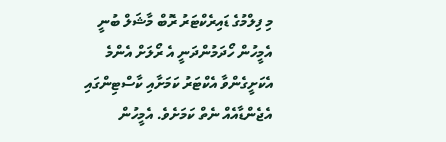މި ފިލްމުގެ ޑައިރެކްޓަރު ރޮބް މާޝަލް ބުނީ އެމީހުން ހޯދަމުންދަނީ އެ ރޯލަށް އެންމެ އެކަށީގެންވާ އެކްޓަރު ކަމަށާއި ކާސްޓިންގައި އެޖެންޑާއެއް ނެތް ކަމަށެވެ. އެމީހުން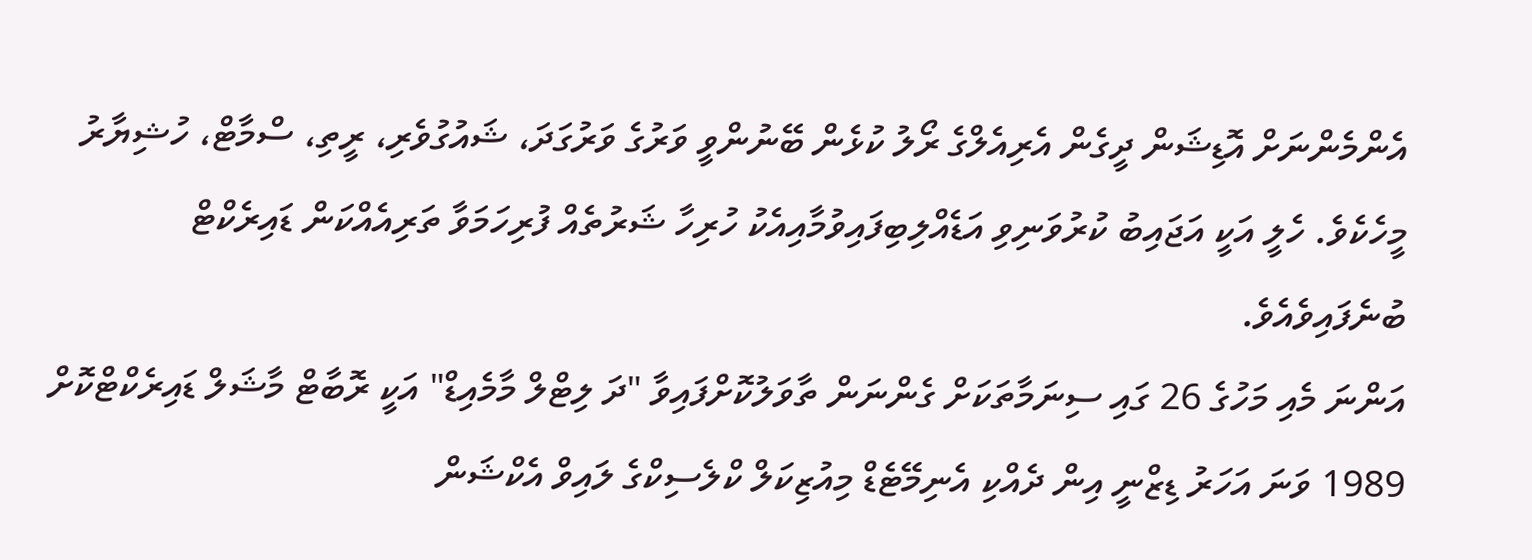އެންމެންނަށް އޮޑިޝަން ދީގެން އެރިއެލްގެ ރޯލު ކުޅެން ބޭނުންވީ ވަރުގެ ވަރުގަދަ، ޝައުގުވެރި، ރީތި، ސްމާޓް، ހުޝިޔާރު މީހެކެވެ. ހެލީ އަކީ އަޖައިބު ކުރުވަނިވި އަޑެއްލިބިފައިވުމާއިއެކު ހުރިހާ ޝަރުތެއް ފުރިހަމަވާ ތަރިއެއްކަން ޑައިރެކްޓް ބުނެފައިވެއެވެ.
އަންނަ މެއި މަހުގެ 26 ގައި ސިނަމާތަކަށް ގެންނަން ތާވަލުކޮށްފައިވާ "ދަ ލިޓްލް މާމެއިޑް" އަކީ ރޮބާޓް މާޝަލް ޑައިރެކްޓްކޮށް 1989 ވަނަ އަހަރު ޑިޒްނީ އިން ދެއްކި އެނިމޭޓެޑް މިއުޒިކަލް ކްލެސިކްގެ ލައިވް އެކްޝަން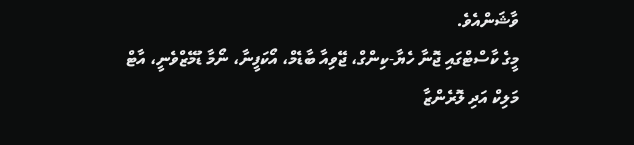ވާޝަންއެވެ.
މީގެ ކާސްޓްގައި ޖޮނާ ހެޔާ-ކިންގް، ޖޭވިއާ ބާޑެމް، އޯކަފީނާ، ނޯމާ ޑުމޭޒްވެނީ، އާޓް މަލިކް އަދި ލޮރެންޒާ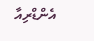އެންޑްރިއާ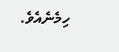ހިމެނެއެވެ.